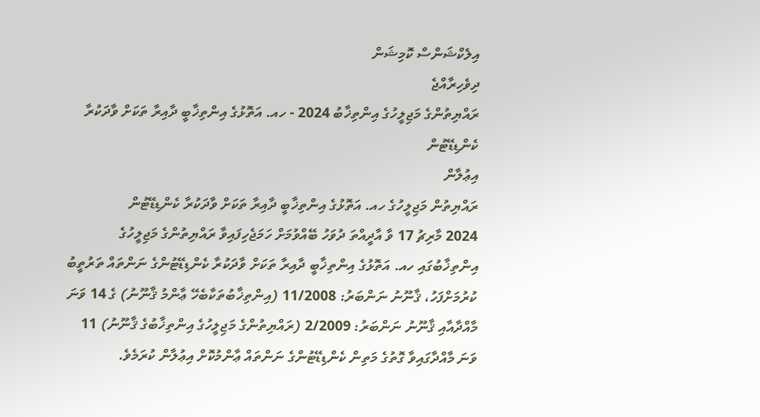އިލެކްޝަންސް ކޮމިޝަން
ދިވެހިރާއްޖެ
ރައްޔިތުންގެ މަޖިލީހުގެ އިންތިޚާބު 2024 - ހއ. އަތޮޅުގެ އިންތިޚާބީ ދާއިރާ ތަކަށް ވާދަކުރާ ކެންޑިޑޭޓުން
އިޢުލާން
ރައްޔިތުން މަޖިލީހުގެ ހއ. އަތޮޅުގެ އިންތިޚާބީ ދާއިރާ ތަކަށް ވާދަކުރާ ކެންޑިޑޭޓުން
2024 މާރިޗު 17 ވާ އާދީއްތަ ދުވަހު ބޭއްވުމަށް ހަމަޖެހިފައިވާ ރައްޔިތުންގެ މަޖިލީހުގެ އިންތިޚާބުގައި ހއ. އަތޮޅުގެ އިންތިޚާބީ ދާއިރާ ތަކަށް ވާދަކުރާ ކެންޑިޑޭޓުންގެ ނަންތައް ތަރުތީބު ކުރުމަށްފަހު، ޤާނޫނު ނަންބަރު: 11/2008 (އިންތިޚާބުތަކާބެހޭ ޢާންމު ޤާނޫނު) ގެ 14 ވަނަ މާއްދާއާއި ޤާނޫނު ނަންބަރު: 2/2009 (ރައްޔިތުންގެ މަޖިލީހުގެ އިންތިޚާބުގެ ޤާނޫނު) 11 ވަނަ މާއްދާގައިވާ ގޮތުގެ މަތިން ކެންޑިޑޭޓުންގެ ނަންތައް ޢާންމުކޮށް އިޢުލާން ކުރަމެވެ.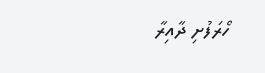ހޯރަފުށި ދާއިރާ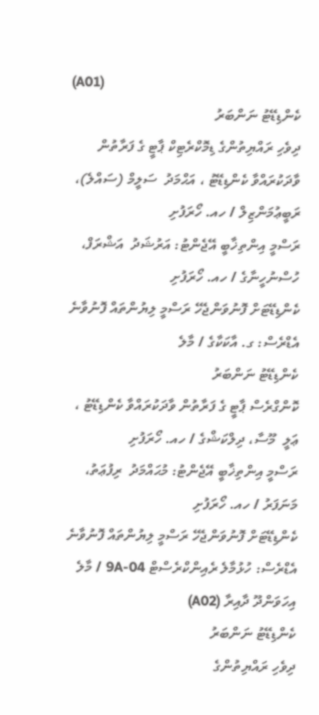(A01)
ކެންޑިޑޭޓު ނަންބަރު
ދިވެހި ރައްޔިތުންގެ ޑިމޮކްރެޓިކް ޕާޓީ ގެ ފަރާތުން ވާދަކުރައްވާ ކެންޑިޑޭޓު ، އަޙްމަދު  ސަލީމް (ސައްލެ)، ރަބީޢުމަންޒިލް / ހއ. ހޯރަފުށި
ރަސްމީ އިންތިޚާބީ އޭޖެންޓު: އަރުޝަދު  އަޝްރަފް، ހުސްނުހީނާގެ / ހއ. ހޯރަފުށި
ކެންޑިޑޭޓަށް ފޮނުވަންޖެހޭ ރަސްމީ ލިޔުންތައް ފޮނުވާނެ އެޑްރެސް: ގ. އާކަކާގެ / މާލެ
ކެންޑިޑޭޓު ނަންބަރު
ކޮންގްރެސް ޕާޓީ ގެ ފަރާތުން ވާދަކުރައްވާ ކެންޑިޑޭޓު ، ޢަލީ  މޫސާ، ދިލްކަޝްގެ / ހއ. ހޯރަފުށި
ރަސްމީ އިންތިޚާބީ އޭޖެންޓު: މުޙައްމަދު  ރިފުޢަތު، މަނަފަރު / ހއ. ހޯރަފުށި
ކެންޑިޑޭޓަށް ފޮނުވަންޖެހޭ ރަސްމީ ލިޔުންތައް ފޮނުވާނެ އެޑްރެސް: ހުޅުމާލެ ރެއިންކްރެސްޓް 9A-04 / މާލެ
އިހަވަންދޫ ދާއިރާ (A02)
ކެންޑިޑޭޓު ނަންބަރު
ދިވެހި ރައްޔިތުންގެ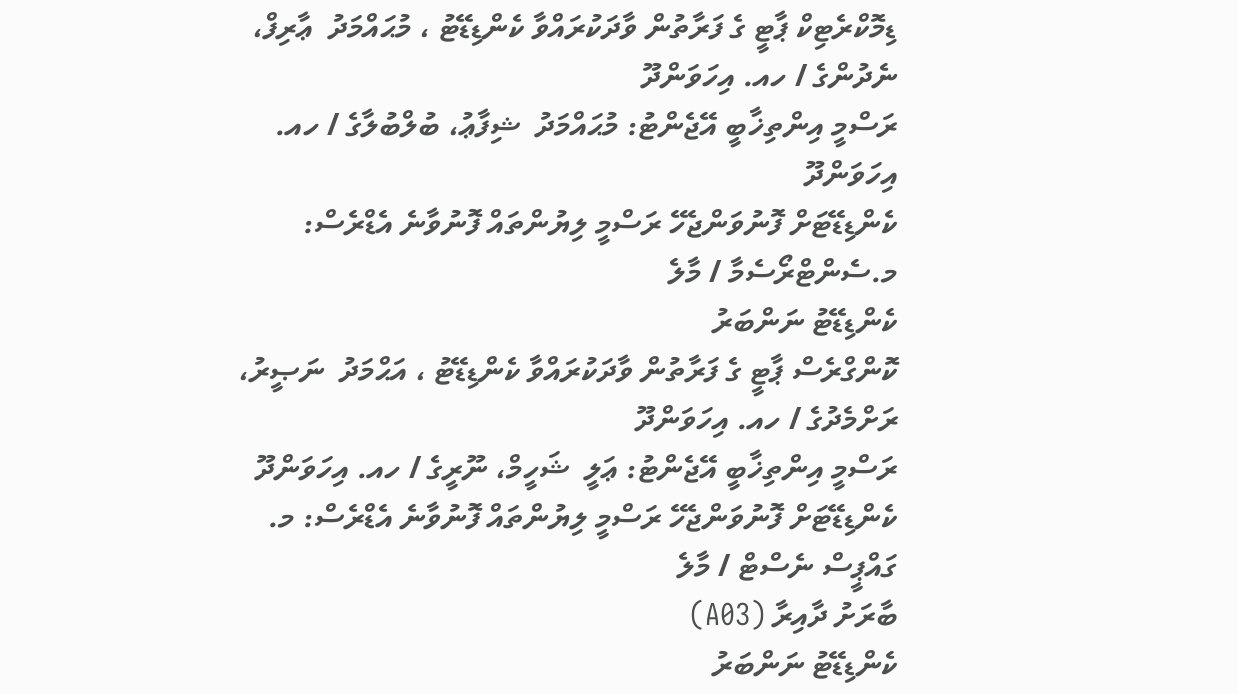ޑިމޮކްރެޓިކް ޕާޓީ ގެ ފަރާތުން ވާދަކުރައްވާ ކެންޑިޑޭޓު ، މުޙައްމަދު  ޢާރިފް، ނެދުންގެ / ހއ. އިހަވަންދޫ
ރަސްމީ އިންތިޚާބީ އޭޖެންޓު: މުޙައްމަދު  ޝިފާޢު، ބުލްބުލާގެ / ހއ. އިހަވަންދޫ
ކެންޑިޑޭޓަށް ފޮނުވަންޖެހޭ ރަސްމީ ލިޔުންތައް ފޮނުވާނެ އެޑްރެސް: މ.ސެންޓްރޯސެމާ / މާލެ
ކެންޑިޑޭޓު ނަންބަރު
ކޮންގްރެސް ޕާޓީ ގެ ފަރާތުން ވާދަކުރައްވާ ކެންޑިޑޭޓު ، އަޙްމަދު  ނަޞީރު، ރަށްމެދުގެ / ހއ. އިހަވަންދޫ
ރަސްމީ އިންތިޚާބީ އޭޖެންޓު: ޢަލީ  ޝަހީމް، ނޫރީގެ / ހއ. އިހަވަންދޫ
ކެންޑިޑޭޓަށް ފޮނުވަންޖެހޭ ރަސްމީ ލިޔުންތައް ފޮނުވާނެ އެޑްރެސް: މ. ގައްޕީސް ނެސްޓް / މާލެ
ބާރަށު ދާއިރާ (A03)
ކެންޑިޑޭޓު ނަންބަރު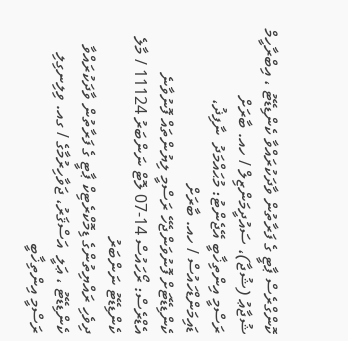ކޮންގްރެސް ޕާޓީ ގެ ފަރާތުން ވާދަކުރައްވާ ކެންޑިޑޭޓު ، އިބްރާހީމް  ޝުޖާޢު (ޝުޖާ)، ސައުދީމަންޒިލް / ހއ. ބާރަށް
ރަސްމީ އިންތިޚާބީ އޭޖެންޓު: މުޙައްމަދު  ނާފިޛު، ޑައިމަންޑްހައުސް / ހއ. ބާރަށް
ކެންޑިޑޭޓަށް ފޮނުވަންޖެހޭ ރަސްމީ ލިޔުންތައް ފޮނުވާނެ އެޑްރެސް: ރޯހައުސް 14-07 ލޮޓް ނަންބަރު 11124 / މާލެ
ކެންޑިޑޭޓު ނަންބަރު
ދިވެހި ރައްޔިތުންގެ ޑިމޮކްރެޓިކް ޕާޓީ ގެ ފަރާތުން ވާދަކުރައްވާ ކެންޑިޑޭޓު ، ޢަލީ  އަސްޤަރު، ޖަވާހިރުމާގެ / ގއ. ވިލިނގިލި
ރަސްމީ އިންތިޚާބީ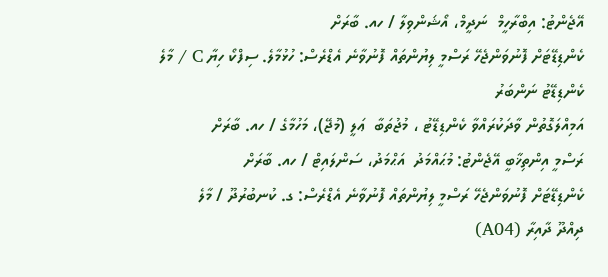އޭޖެންޓު: އިބްރާހީމް  ނަދީމް، އޯޝަންވިލާ / ހއ. ބާރަށް
ކެންޑިޑޭޓަށް ފޮނުވަންޖެހޭ ރަސްމީ ލިޔުންތައް ފޮނުވާނެ އެޑްރެސް: ހުޅުމާލެ. ސިފްކޯ ހިޔާ C / މާލެ
ކެންޑިޑޭޓު ނަންބަރު
އަމިއްލަގޮތުން ވާދަކުރައްވާ ކެންޑިޑޭޓު ، މުޖުތަބާ  ޢަލީ (މުޖޭ)، މަހުމާގެ / ހއ. ބާރަށް
ރަސްމީ އިންތިޚާބީ އޭޖެންޓު: މުޙައްމަދު  އަޙްމަދު، ސަންލައިޓް / ހއ. ބާރަށް
ކެންޑިޑޭޓަށް ފޮނުވަންޖެހޭ ރަސްމީ ލިޔުންތައް ފޮނުވާނެ އެޑްރެސް: ގ. ކުނބުރުދޫ / މާލެ
ދިއްދޫ ދާއިރާ (A04)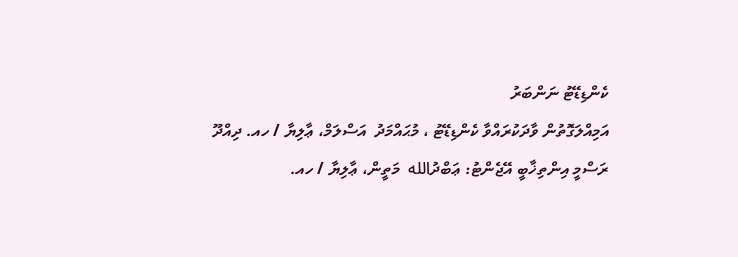ކެންޑިޑޭޓު ނަންބަރު
އަމިއްލަގޮތުން ވާދަކުރައްވާ ކެންޑިޑޭޓު ، މުޙައްމަދު  އަސްލަމް، ޢާލިޔާ / ހއ. ދިއްދޫ
ރަސްމީ އިންތިޚާބީ އޭޖެންޓު: ޢަބްދުالله  މަތީން، ޢާލިޔާ / ހއ.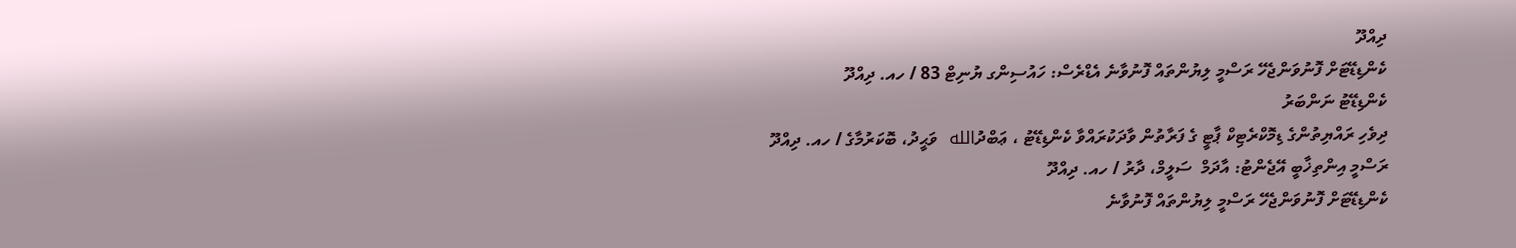ދިއްދޫ
ކެންޑިޑޭޓަށް ފޮނުވަންޖެހޭ ރަސްމީ ލިޔުންތައް ފޮނުވާނެ އެޑްރެސް: ހައުސިންގ ޔުނިޓް 83 / ހއ. ދިއްދޫ
ކެންޑިޑޭޓު ނަންބަރު
ދިވެހި ރައްޔިތުންގެ ޑިމޮކްރެޓިކް ޕާޓީ ގެ ފަރާތުން ވާދަކުރައްވާ ކެންޑިޑޭޓު ، ޢަބްދުالله  ވަޙީދު، ބޮކަރުމާގެ / ހއ. ދިއްދޫ
ރަސްމީ އިންތިޚާބީ އޭޖެންޓު: އާދަމް  ސަލީމް، ދާރު / ހއ. ދިއްދޫ
ކެންޑިޑޭޓަށް ފޮނުވަންޖެހޭ ރަސްމީ ލިޔުންތައް ފޮނުވާނެ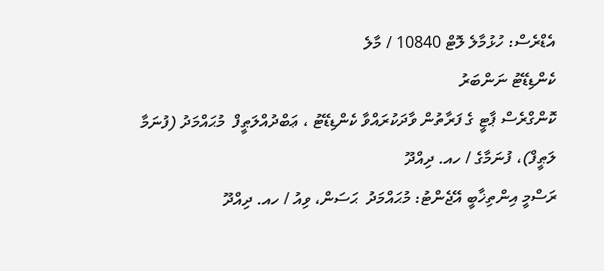އެޑްރެސް: ހުޅުމާލެ ލޮޓް 10840 / މާލެ
ކެންޑިޑޭޓު ނަންބަރު
ކޮންގްރެސް ޕާޓީ ގެ ފަރާތުން ވާދަކުރައްވާ ކެންޑިޑޭޓު ، ޢަބްދުއްލަޠީފް  މުޙައްމަދު (ފުނަމާ ލަޠީފް)، ފުނަމާގެ / ހއ. ދިއްދޫ
ރަސްމީ އިންތިޚާބީ އޭޖެންޓު: މުޙައްމަދު  ޙަސަން، ވިއު / ހއ. ދިއްދޫ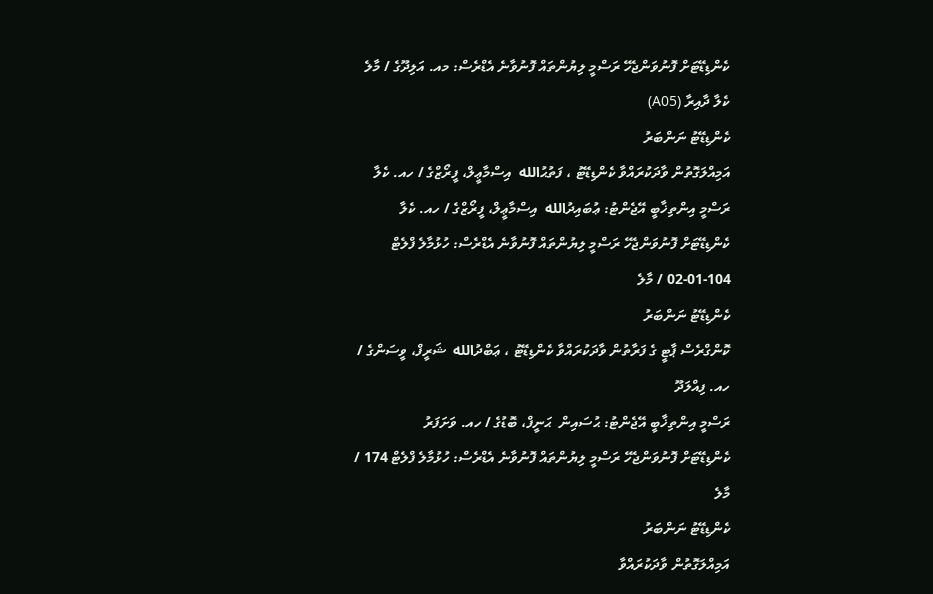ކެންޑިޑޭޓަށް ފޮނުވަންޖެހޭ ރަސްމީ ލިޔުންތައް ފޮނުވާނެ އެޑްރެސް: މއ. އަލިދޫގެ / މާލެ
ކެލާ ދާއިރާ (A05)
ކެންޑިޑޭޓު ނަންބަރު
އަމިއްލަގޮތުން ވާދަކުރައްވާ ކެންޑިޑޭޓު ، ފަތުޙުالله  އިސްމާޢީލް، ފީރޯޒްގެ / ހއ. ކެލާ
ރަސްމީ އިންތިޚާބީ އޭޖެންޓު: ޢުބައިދުالله  އިސްމާޢީލް، ފީރޯޒްގެ / ހއ. ކެލާ
ކެންޑިޑޭޓަށް ފޮނުވަންޖެހޭ ރަސްމީ ލިޔުންތައް ފޮނުވާނެ އެޑްރެސް: ހުޅުމާލެ ފްލެޓް 104-01-02 / މާލެ
ކެންޑިޑޭޓު ނަންބަރު
ކޮންގްރެސް ޕާޓީ ގެ ފަރާތުން ވާދަކުރައްވާ ކެންޑިޑޭޓު ، ޢަބްދުالله  ޝަރީފް، ވީސަންގެ / ހއ. ފިއްލަދޫ
ރަސްމީ އިންތިޚާބީ އޭޖެންޓު: ޙުސައިން  ޙަނީފް، ބޮޑުގެ / ހއ. ވަށަފަރު
ކެންޑިޑޭޓަށް ފޮނުވަންޖެހޭ ރަސްމީ ލިޔުންތައް ފޮނުވާނެ އެޑްރެސް: ހުޅުމާލެ ފްލެޓް 174 / މާލެ
ކެންޑިޑޭޓު ނަންބަރު
އަމިއްލަގޮތުން ވާދަކުރައްވާ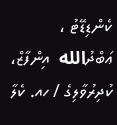ކެންޑިޑޭޓު ، ޢަބްދުالله  އިންފާޒް، ކުދިރުވާލިގެ / ހއ. ކެލާ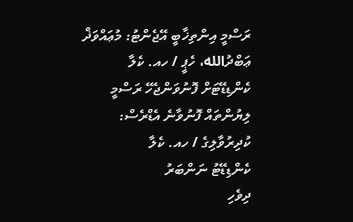ރަސްމީ އިންތިޚާބީ އޭޖެންޓު: މުޢައްވަޛް  ޢަބްދުالله، ހެޕީ / ހއ. ކެލާ
ކެންޑިޑޭޓަށް ފޮނުވަންޖެހޭ ރަސްމީ ލިޔުންތައް ފޮނުވާނެ އެޑްރެސް: ކުދިރުވާލިގެ / ހއ. ކެލާ
ކެންޑިޑޭޓު ނަންބަރު
ދިވެހި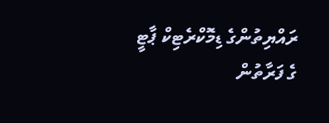ރައްޔިތުންގެ ޑިމޮކްރެޓިކް ޕާޓީ ގެ ފަރާތުން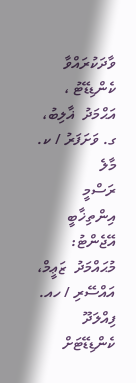ވާދަކުރައްވާ ކެންޑިޑޭޓު ، އަޙްމަދު  ޣާލިބު، ގ. ވަށަފަރު / ކ. މާލެ
ރަސްމީ އިންތިޚާބީ އޭޖެންޓު: މުޙައްމަދު  ޒަޢީމް، އައްސޭރި / ހއ. ފިއްލަދޫ
ކެންޑިޑޭޓަށް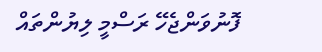ފޮނުވަންޖެހޭ ރަސްމީ ލިޔުންތައް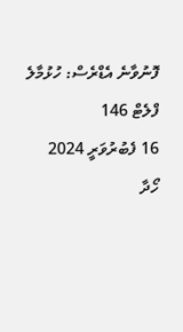ފޮނުވާނެ އެޑްރެސް: ހުޅުމާލެ ފްލެޓް 146
16 ފެބުރުވަރީ 2024
ހޯދާ